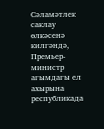Сәламәтлек саклау өлкәсенә килгәндә, Премьер-министр агымдагы ел ахырына республикада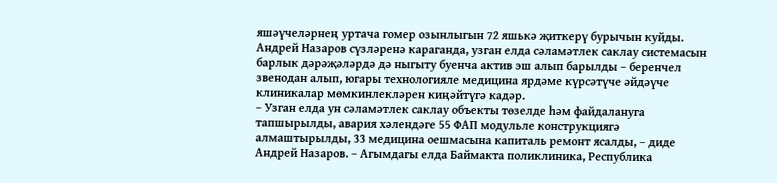яшәүчеләрнең уртача гомер озынлыгын 72 яшькә җиткерү бурычын куйды. Андрей Назаров сүзләренә караганда, узган елда сәламәтлек саклау системасын барлык дәрәҗәләрдә дә ныгыту буенча актив эш алып барылды – беренчел звенодан алып, югары технологияле медицина ярдәме күрсәтүче әйдәүче клиникалар мөмкинлекләрен киңәйтүгә кадәр.
– Узган елда ун сәламәтлек саклау объекты төзелде һәм файдалануга тапшырылды, авария хәлендәге 55 ФАП модульле конструкциягә алмаштырылды, 33 медицина оешмасына капиталь ремонт ясалды, – диде Андрей Назаров. – Агымдагы елда Баймакта поликлиника, Республика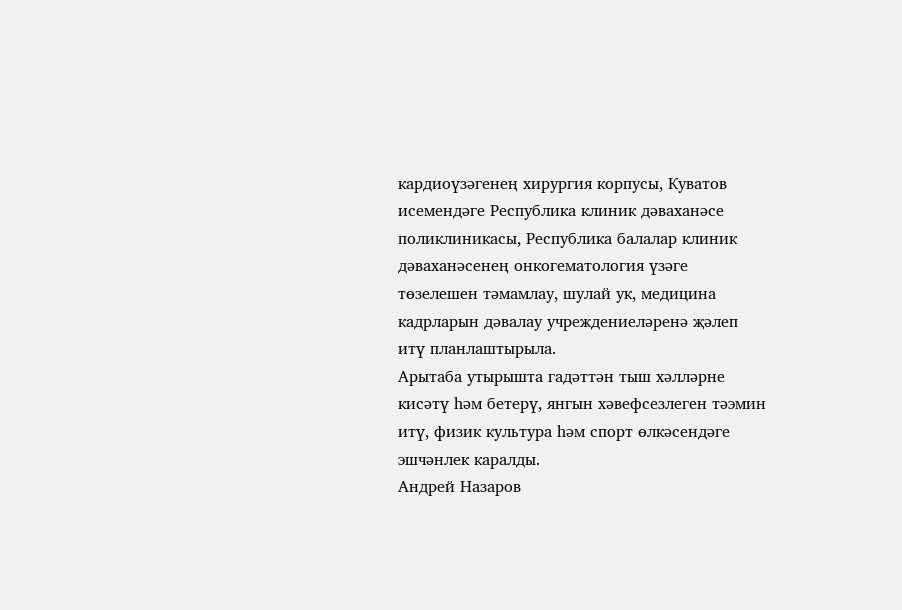кардиоүзәгенең хирургия корпусы, Куватов исемендәге Республика клиник дәваханәсе поликлиникасы, Республика балалар клиник дәваханәсенең онкогематология үзәге төзелешен тәмамлау, шулай ук, медицина кадрларын дәвалау учреждениеләренә җәлеп итү планлаштырыла.
Арытаба утырышта гадәттән тыш хәлләрне кисәтү һәм бетерү, янгын хәвефсезлеген тәэмин итү, физик культура һәм спорт өлкәсендәге эшчәнлек каралды.
Андрей Назаров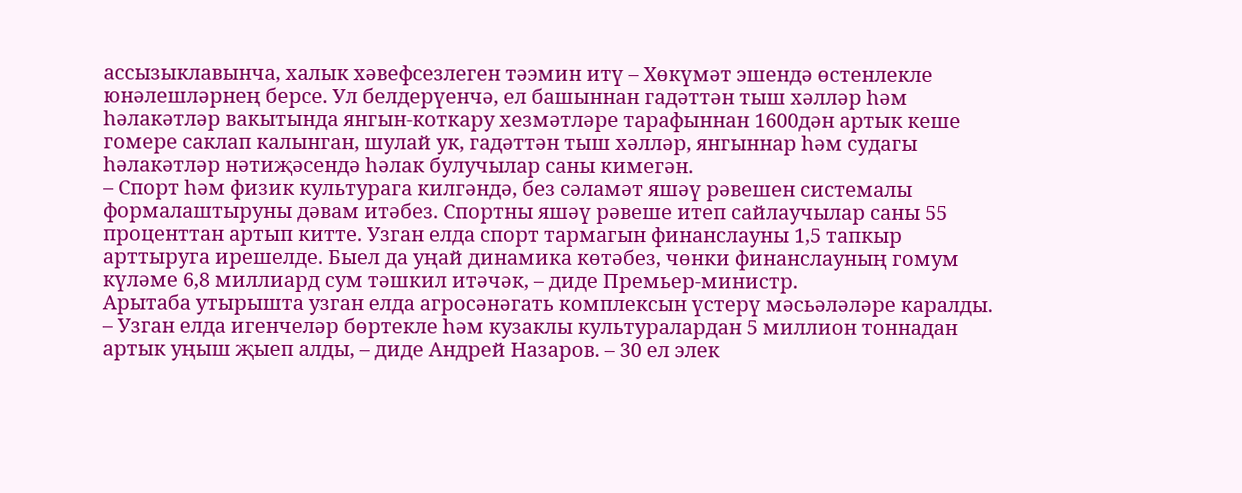ассызыклавынча, халык хәвефсезлеген тәэмин итү – Хөкүмәт эшендә өстенлекле юнәлешләрнең берсе. Ул белдерүенчә, ел башыннан гадәттән тыш хәлләр һәм һәлакәтләр вакытында янгын-коткару хезмәтләре тарафыннан 1600дән артык кеше гомере саклап калынган, шулай ук, гадәттән тыш хәлләр, янгыннар һәм судагы һәлакәтләр нәтиҗәсендә һәлак булучылар саны кимегән.
– Спорт һәм физик культурага килгәндә, без сәламәт яшәү рәвешен системалы формалаштыруны дәвам итәбез. Спортны яшәү рәвеше итеп сайлаучылар саны 55 проценттан артып китте. Узган елда спорт тармагын финанслауны 1,5 тапкыр арттыруга ирешелде. Быел да уңай динамика көтәбез, чөнки финанслауның гомум күләме 6,8 миллиард сум тәшкил итәчәк, – диде Премьер-министр.
Арытаба утырышта узган елда агросәнәгать комплексын үстерү мәсьәләләре каралды.
– Узган елда игенчеләр бөртекле һәм кузаклы культуралардан 5 миллион тоннадан артык уңыш җыеп алды, – диде Андрей Назаров. – 30 ел элек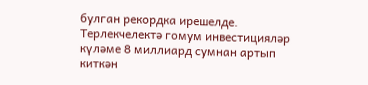булган рекордка ирешелде. Терлекчелектә гомум инвестицияләр күләме 8 миллиард сумнан артып киткән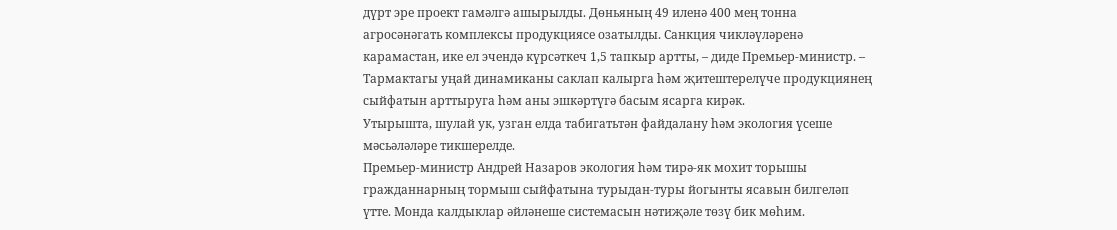дүрт эре проект гамәлгә ашырылды. Дөньяның 49 иленә 400 мең тонна агросәнәгать комплексы продукциясе озатылды. Санкция чикләүләренә карамастан, ике ел эчендә күрсәткеч 1,5 тапкыр артты, – диде Премьер-министр. – Тармактагы уңай динамиканы саклап калырга һәм җитештерелүче продукциянең сыйфатын арттыруга һәм аны эшкәртүгә басым ясарга кирәк.
Утырышта, шулай ук, узган елда табигатьтән файдалану һәм экология үсеше мәсьәләләре тикшерелде.
Премьер-министр Андрей Назаров экология һәм тирә-як мохит торышы гражданнарның тормыш сыйфатына турыдан-туры йогынты ясавын билгеләп үтте. Монда калдыклар әйләнеше системасын нәтиҗәле төзү бик мөһим.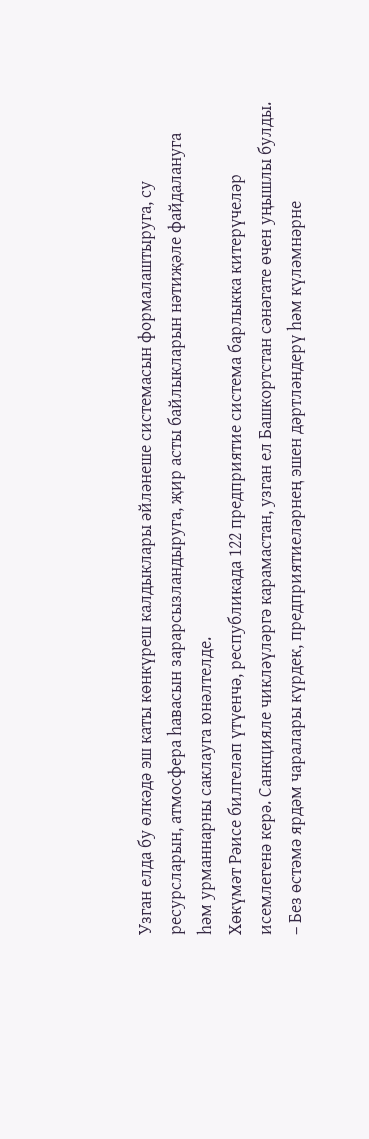Узган елда бу өлкәдә эш каты көнкүреш калдыклары әйләнеше системасын формалаштыруга, су ресурсларын, атмосфера һавасын зарарсызландыруга, җир асты байлыкларын нәтиҗәле файдалануга һәм урманнарны саклауга юнәлтелде.
Хөкүмәт Рәисе билгеләп үтүенчә, республикада 122 предприятие система барлыкка китерүчеләр исемлегенә керә. Санкцияле чикләүләргә карамастан, узган ел Башкортстан сәнәгате өчен уңышлы булды.
– Без өстәмә ярдәм чаралары күрдек, предприятиеләрнең эшен дәртләндерү һәм күләмнәрне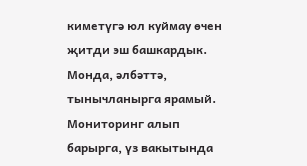киметүгә юл куймау өчен җитди эш башкардык. Монда, әлбәттә, тынычланырга ярамый. Мониторинг алып барырга, үз вакытында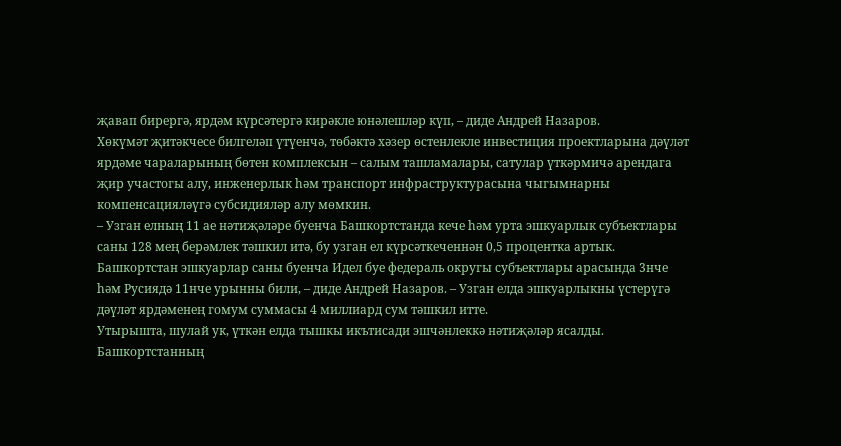җавап бирергә, ярдәм күрсәтергә кирәкле юнәлешләр күп, – диде Андрей Назаров.
Хөкүмәт җитәкчесе билгеләп үтүенчә, төбәктә хәзер өстенлекле инвестиция проектларына дәүләт ярдәме чараларының бөтен комплексын – салым ташламалары, сатулар үткәрмичә арендага җир участогы алу, инженерлык һәм транспорт инфраструктурасына чыгымнарны компенсацияләүгә субсидияләр алу мөмкин.
– Узган елның 11 ае нәтиҗәләре буенча Башкортстанда кече һәм урта эшкуарлык субъектлары саны 128 мең берәмлек тәшкил итә, бу узган ел күрсәткеченнән 0,5 процентка артык. Башкортстан эшкуарлар саны буенча Идел буе федераль округы субъектлары арасында 3нче һәм Русиядә 11нче урынны били, – диде Андрей Назаров. – Узган елда эшкуарлыкны үстерүгә дәүләт ярдәменең гомум суммасы 4 миллиард сум тәшкил итте.
Утырышта, шулай ук, үткән елда тышкы икътисади эшчәнлеккә нәтиҗәләр ясалды.
Башкортстанның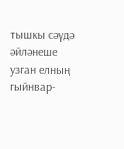тышкы сәүдә әйләнеше узган елның гыйнвар-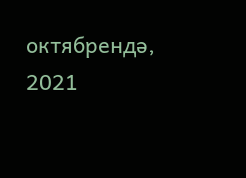октябрендә, 2021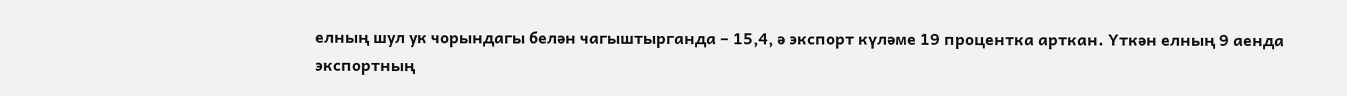елның шул ук чорындагы белән чагыштырганда – 15,4, ә экспорт күләме 19 процентка арткан. Үткән елның 9 аенда экспортның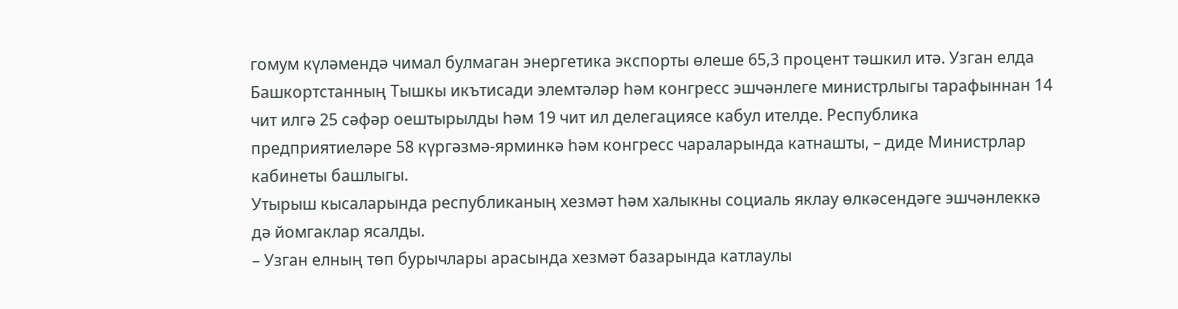гомум күләмендә чимал булмаган энергетика экспорты өлеше 65,3 процент тәшкил итә. Узган елда Башкортстанның Тышкы икътисади элемтәләр һәм конгресс эшчәнлеге министрлыгы тарафыннан 14 чит илгә 25 сәфәр оештырылды һәм 19 чит ил делегациясе кабул ителде. Республика предприятиеләре 58 күргәзмә-ярминкә һәм конгресс чараларында катнашты, – диде Министрлар кабинеты башлыгы.
Утырыш кысаларында республиканың хезмәт һәм халыкны социаль яклау өлкәсендәге эшчәнлеккә дә йомгаклар ясалды.
– Узган елның төп бурычлары арасында хезмәт базарында катлаулы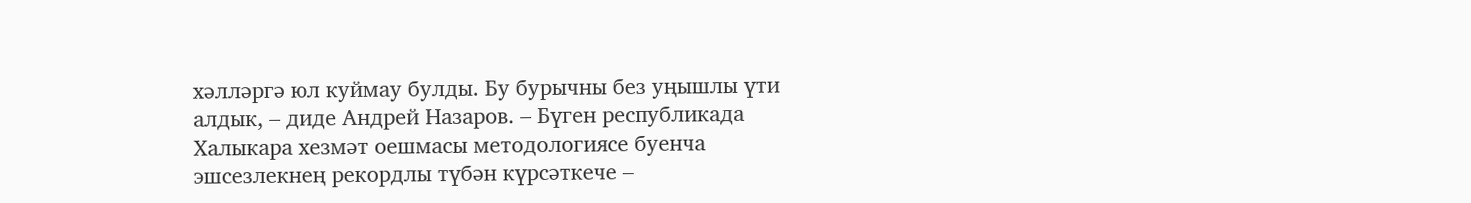хәлләргә юл куймау булды. Бу бурычны без уңышлы үти алдык, – диде Андрей Назаров. – Бүген республикада Халыкара хезмәт оешмасы методологиясе буенча эшсезлекнең рекордлы түбән күрсәткече –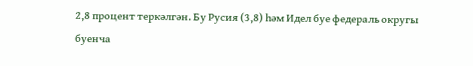2,8 процент теркәлгән. Бу Русия (3,8) һәм Идел буе федераль округы буенча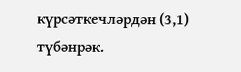күрсәткечләрдән (3,1) түбәнрәк.